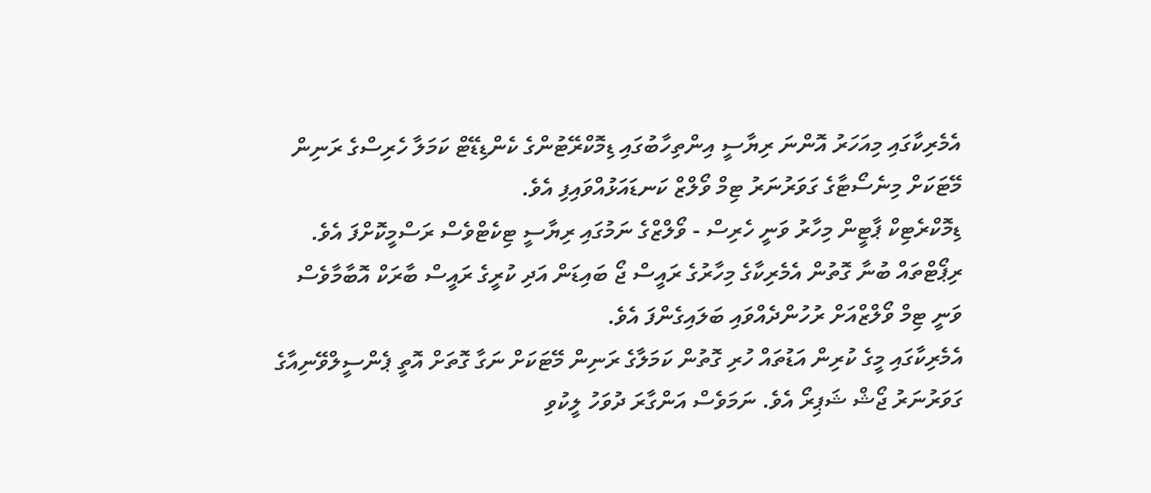އެމެރިކާގައި މިއަހަރު އޮންނަ ރިޔާސީ އިންތިހާބުގައި ޑިމޮކްރޭޓުންގެ ކެންޑިޑޭޓް ކަމަލާ ހެރިސްގެ ރަނިން މޭޓަކަށް މިނެސޯޓާގެ ގަވަރުނަރު ޓިމް ވޯލްޒް ކަނޑައަޅުއްވައިފި އެވެ.
ޑިމޮކްރެޓިކް ޕާޓީން މިހާރު ވަނީ ހެރިސް - ވޯލްޒްގެ ނަމުގައި ރިޔާސީ ޓިކެޓްވެސް ރަސްމީކޮށްފަ އެވެ.
ރިޕޯޓްތައް ބުނާ ގޮތުން އެމެރިކާގެ މިހާރުގެ ރައީސް ޖޯ ބައިޑަން އަދި ކުރީގެ ރައީސް ބާރަކް އޮބާމާވެސް ވަނީ ޓިމް ވޯލްޒްއަށް ރުހުންދެއްވައި ބަލައިގެންފަ އެވެ.
އެމެރިކާގައި މީގެ ކުރިން އަޑުތައް ހުރި ގޮތުން ކަމަލާގެ ރަނިން މޭޓަކަށް ނަގާ ގޮތަށް އޮތީ ޕެންސީލްވޭނިއާގެ ގަވަރުނަރު ޖޯޝް ޝަޕިރޯ އެވެ. ނަމަވެސް އަންގާރަ ދުވަހު ލީކުވި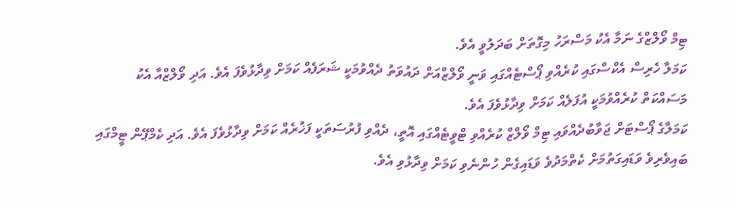ޓިމް ވޯލްޒްގެ ނަމާ އެކު މަސްރަހު މިގޮތަށް ބަދަލުވީ އެވެ.
ކަމަލާ ހެރިސް އެކްސްގައި ކުރެއްވި ޕޯސްޓެއްގައި ވަނީ ވޯލްޒްއަށް ދައުވަތު ދެއްވުމަކީ ޝަރަފެއް ކަމަށް ވިދާޅުވެފަ އެވެ. އަދި ވޯލްޒްއާ އެކު މަސައްކަތް ކުރެއްވުމަކީ އުފަލެއް ކަމަށް ވިދާޅުވެފަ އެވެ.
ކަމަލާގެ ޕޯސްޓަށް ޖަވާބުދެއްވައި ޓިމް ވޯލްޒް ކުރެއްވި ޓްވީޓެއްގައި އޮތީ، ދެއްވި ފުރުސަތަކީ ފަޚުރެއް ކަމަށް ވިދާޅުވެފަ އެވެ. އަދި ކެމްޕޭން ޓީމްގައި ބައިވެރިވެ ވަޑައިގަތުމަށް ކެތްމަދުވެ ވަޑައިގެން ހުންނެވި ކަމަށް ވިދާޅުވި އެވެ.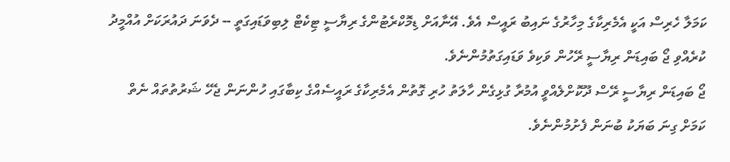ކަމަލާ ހެރިސް އަކީ އެމެރިކާގެ މިހާރުގެ ނައިބު ރައީސް އެވެ. އޭނާއަށް ޑިމޮކްރެޓުންގެ ރިޔާސީ ޓިކެޓް ލިބިވަޑައިގަތީ -- ދެވަނަ ދައުރަކަށް އުއްމީދު ކުރެއްވި ޖޯ ބައިޑަން ރިޔާސީ ރޭހުން ވަކިވެ ވަޑައިގަތުމުންނެވެ.
ޖޯ ބައިޑަން ރިޔާސީ ރޭސް ދޫކޮށްލެއްވީ އުމުރާ ގުޅިގެން ހާލަތު ހުރި ގޮތުން އެމެރިކާގެ ރައީސެއްގެ ކިބާގައި ހުންނަން ޖެހޭ ޝަރުތުތައް ނެތް ކަމަށް ގިނަ ބަޔަކު ބުނަން ފެށުމުންނެވެ.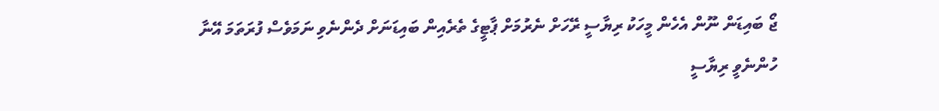ޖޯ ބައިޑަން ނޫން އެހެން މީހަކު ރިޔާސީ ރޭހަށް ނެރުމަށް ޕާޓީގެ ތެރެއިން ބައިޑަނަށް ދެންނެވި ނަމަވެސް ފުރަތަމަ އޭނާ ހުންނެވީ ރިޔާސީ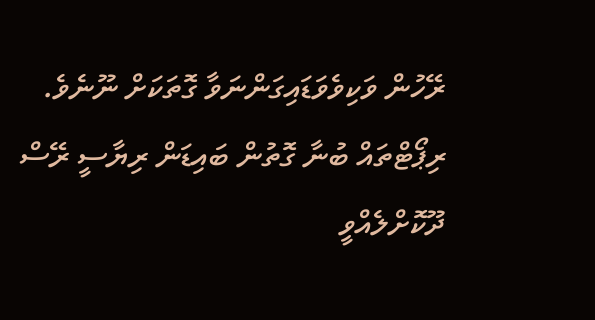ރޭހުން ވަކިވެވަޑައިގަންނަވާ ގޮތަކަށް ނޫނެވެ.
ރިޕޯޓްތައް ބުނާ ގޮތުން ބައިޑަން ރިޔާސީ ރޭސް ދޫކޮށްލެއްވީ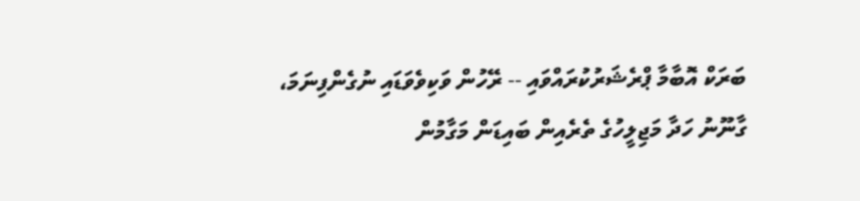ބަރަކް އޮބާމާ ޕްރެޝަރުކުރައްވައި -- ރޭހުން ވަކިވެވަޑައި ނުގެންފިނަމަ، ގާނޫނު ހަދާ މަޖިލީހުގެ ތެރެއިން ބައިޑަން މަގާމުން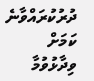ދުރުކުރައްވާނެ ކަމަށް ވިދާޅުވުމާ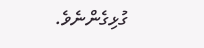ގުޅިގެންނެވެ.